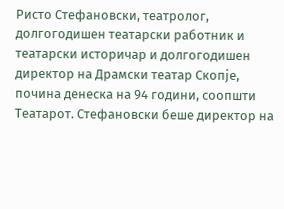Ристо Стефановски, театролог, долгогодишен театарски работник и театарски историчар и долгогодишен директор на Драмски театар Скопје, почина денеска на 94 години, соопшти Театарот. Стефановски беше директор на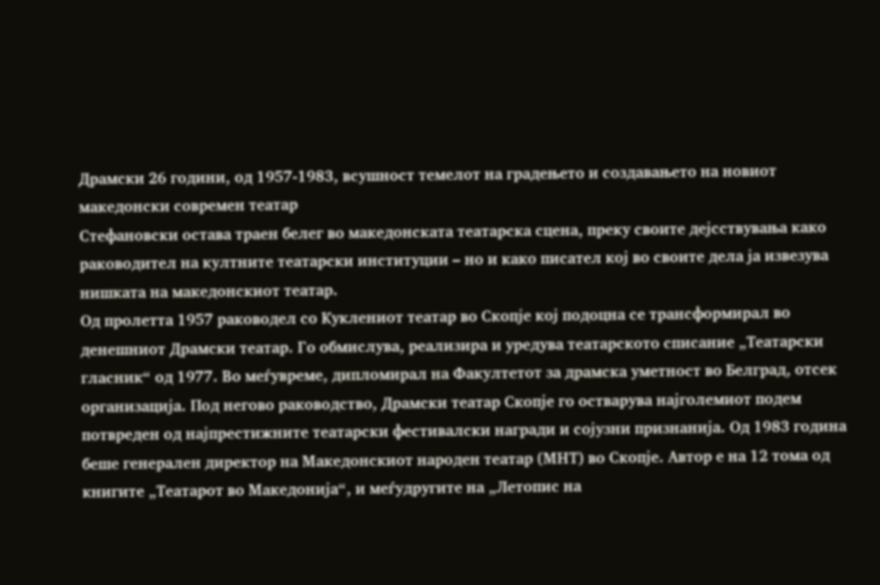Драмски 26 години, од 1957-1983, всушност темелот на градењето и создавањето на новиот македонски современ театар
Стефановски остава траен белег во македонската театарска сцена, преку своите дејсствувања како раководител на култните театарски институции – но и како писател кој во своите дела ја извезува нишката на македонскиот театар.
Од пролетта 1957 раководел со Куклениот театар во Скопје кој подоцна се трансформирал во денешниот Драмски театар. Го обмислува, реализира и уредува театарското списание „Театарски гласник“ од 1977. Во меѓувреме, дипломирал на Факултетот за драмска уметност во Белград, отсек организација. Под негово раководство, Драмски театар Скопје го остварува најголемиот подем потвреден од најпрестижните театарски фестивалски награди и сојузни признанија. Од 1983 година беше генерален директор на Македонскиот народен театар (МНТ) во Скопје. Автор е на 12 тома од книгите „Театарот во Македонија“, и меѓудругите на „Летопис на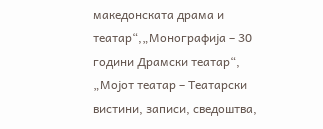македонската драма и театар“,„Монографија – 30 години Драмски театар“, „Мојот театар – Театарски вистини, записи, сведоштва,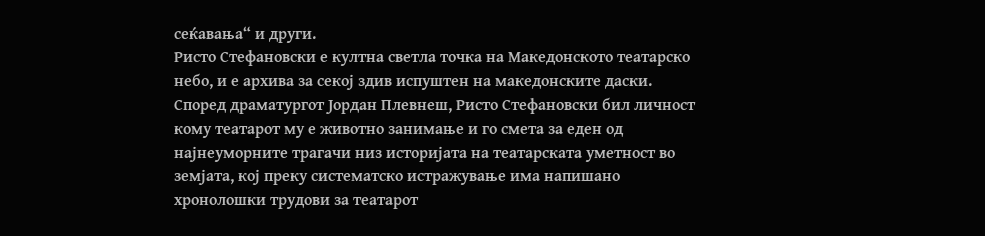сеќавања“ и други.
Ристо Стефановски е култна светла точка на Македонското театарско небо, и е архива за секој здив испуштен на македонските даски.
Според драматургот Јордан Плевнеш, Ристо Стефановски бил личност кому театарот му е животно занимање и го смета за еден од најнеуморните трагачи низ историјата на театарската уметност во земјата, кој преку систематско истражување има напишано хронолошки трудови за театарот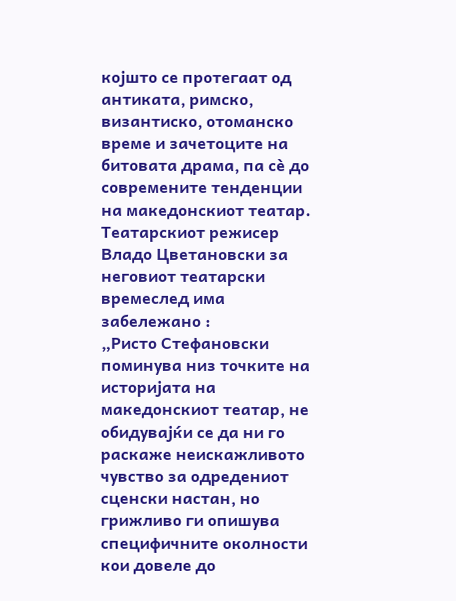којшто се протегаат од антиката, римско, византиско, отоманско време и зачетоците на битовата драма, па сè до современите тенденции на македонскиот театар.
Театарскиот режисер Владо Цветановски за неговиот театарски времеслед има забележано :
„Ристо Стефановски поминува низ точките на историјата на македонскиот театар, не обидувајќи се да ни го раскаже неискажливото чувство за одредениот сценски настан, но грижливо ги опишува специфичните околности кои довеле до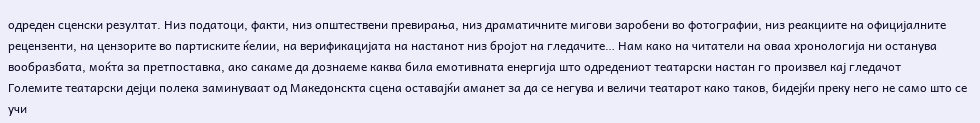одреден сценски резултат. Низ податоци, факти, низ општествени превирања, низ драматичните мигови заробени во фотографии, низ реакциите на официјалните рецензенти, на цензорите во партиските ќелии, на верификацијата на настанот низ бројот на гледачите… Нам како на читатели на оваа хронологија ни останува вообразбата, моќта за претпоставка, ако сакаме да дознаеме каква била емотивната енергија што одредениот театарски настан го произвел кај гледачот
Големите театарски дејци полека заминуваат од Македонскта сцена оставајќи аманет за да се негува и величи театарот како таков, бидејќи преку него не само што се учи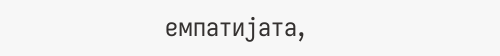емпатијата,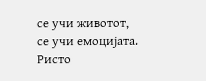се учи животот, се учи емоцијата.
Ристо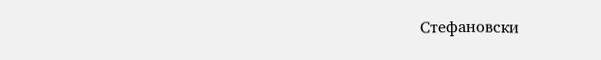Стефановски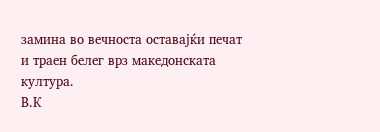замина во вечноста оставајќи печат и траен белег врз македонската култура.
В.К